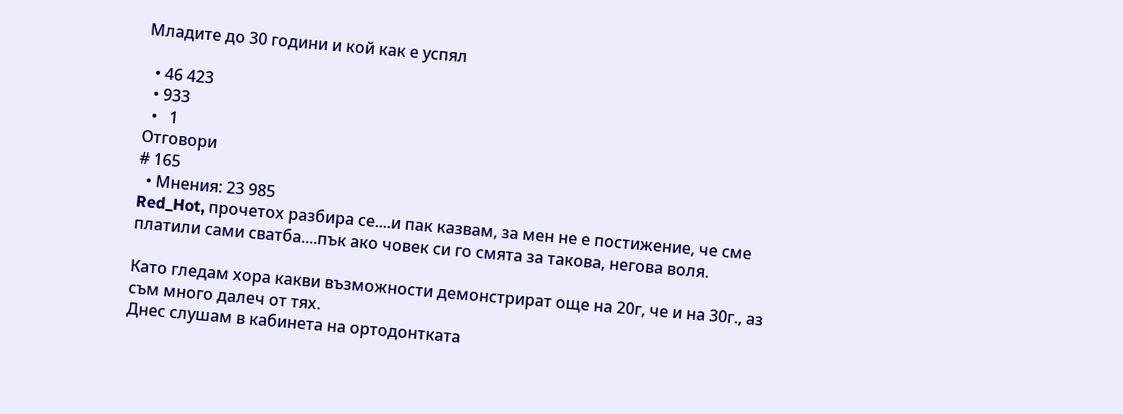Младите до 30 години и кой как е успял

  • 46 423
  • 933
  •   1
Отговори
# 165
  • Мнения: 23 985
Red_Hot, прочетох разбира се....и пак казвам, за мен не е постижение, че сме платили сами сватба....пък ако човек си го смята за такова, негова воля.

Като гледам хора какви възможности демонстрират още на 20г, че и на 30г., аз съм много далеч от тях.
Днес слушам в кабинета на ортодонтката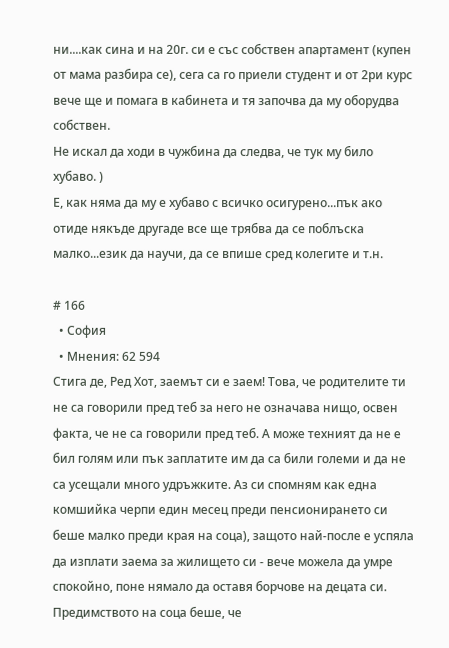ни....как сина и на 20г. си е със собствен апартамент (купен от мама разбира се), сега са го приели студент и от 2ри курс вече ще и помага в кабинета и тя започва да му оборудва собствен.
Не искал да ходи в чужбина да следва, че тук му било хубаво. )
Е, как няма да му е хубаво с всичко осигурено...пък ако отиде някъде другаде все ще трябва да се поблъска малко...език да научи, да се впише сред колегите и т.н.

# 166
  • София
  • Мнения: 62 594
Стига де, Ред Хот, заемът си е заем! Това, че родителите ти не са говорили пред теб за него не означава нищо, освен факта, че не са говорили пред теб. А може техният да не е бил голям или пък заплатите им да са били големи и да не са усещали много удръжките. Аз си спомням как една комшийка черпи един месец преди пенсионирането си беше малко преди края на соца), защото най-после е успяла да изплати заема за жилището си - вече можела да умре спокойно, поне нямало да оставя борчове на децата си. Предимството на соца беше, че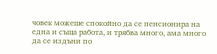човек можеше спокойно да се пенсионира на една и съща работа, и трябва много, ама много да се издъни по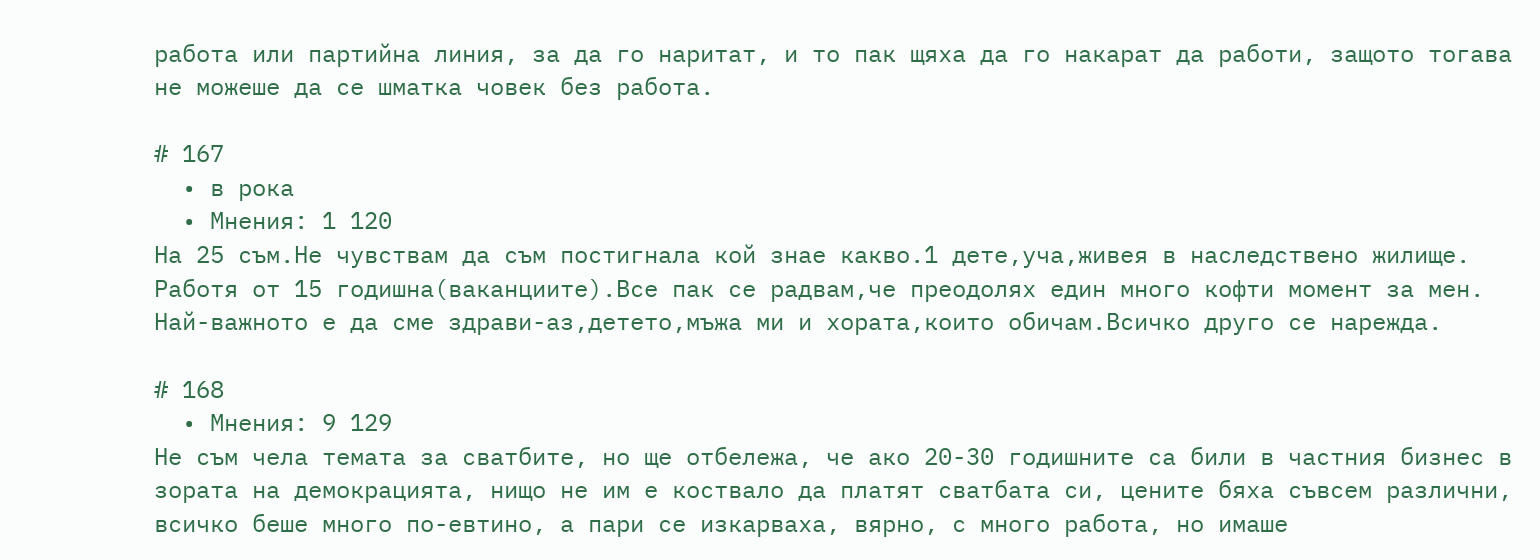работа или партийна линия, за да го наритат, и то пак щяха да го накарат да работи, защото тогава не можеше да се шматка човек без работа.

# 167
  • в рока
  • Мнения: 1 120
На 25 съм.Не чувствам да съм постигнала кой знае какво.1 дете,уча,живея в наследствено жилище.
Работя от 15 годишна(ваканциите).Все пак се радвам,че преодолях един много кофти момент за мен.
Най-важното е да сме здрави-аз,детето,мъжа ми и хората,които обичам.Всичко друго се нарежда.

# 168
  • Мнения: 9 129
Не съм чела темата за сватбите, но ще отбележа, че ако 20-30 годишните са били в частния бизнес в зората на демокрацията, нищо не им е коствало да платят сватбата си, цените бяха съвсем различни, всичко беше много по-евтино, а пари се изкарваха, вярно, с много работа, но имаше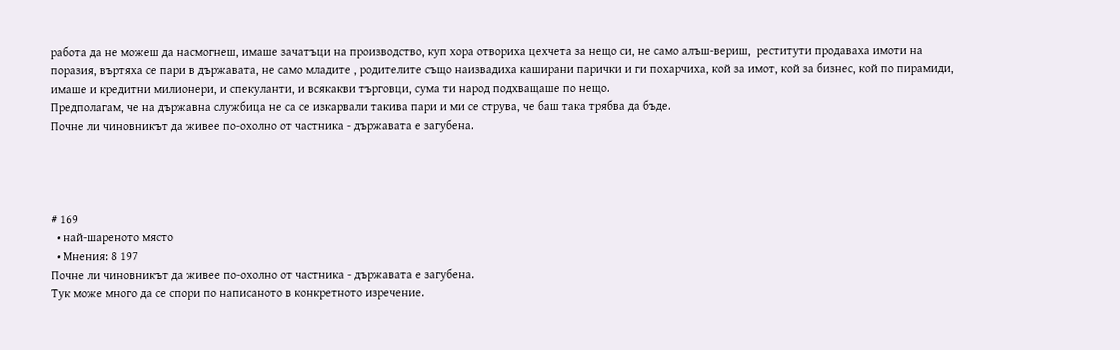работа да не можеш да насмогнеш, имаше зачатъци на производство, куп хора отвориха цехчета за нещо си, не само алъш-вериш,  реститути продаваха имоти на поразия, въртяха се пари в държавата, не само младите , родителите също наизвадиха каширани парички и ги похарчиха, кой за имот, кой за бизнес, кой по пирамиди, имаше и кредитни милионери, и спекуланти, и всякакви търговци, сума ти народ подхващаше по нещо.
Предполагам, че на държавна службица не са се изкарвали такива пари и ми се струва, че баш така трябва да бъде.
Почне ли чиновникът да живее по-охолно от частника - държавата е загубена.




# 169
  • най-шареното място
  • Мнения: 8 197
Почне ли чиновникът да живее по-охолно от частника - държавата е загубена.
Тук може много да се спори по написаното в конкретното изречение.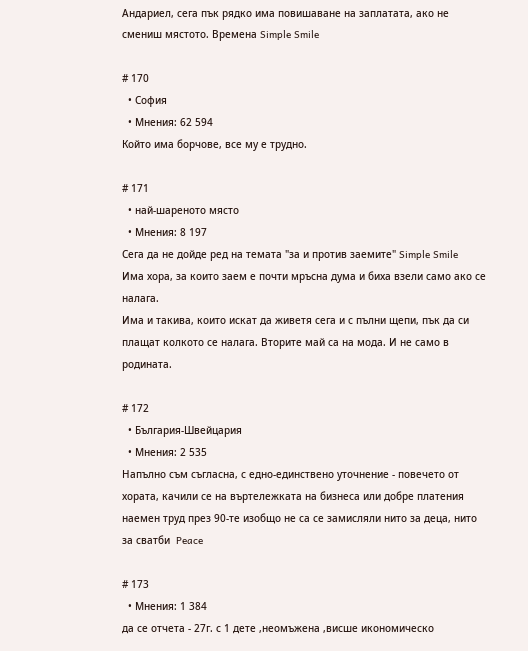Андариел, сега пък рядко има повишаване на заплатата, ако не смениш мястото. Времена Simple Smile

# 170
  • София
  • Мнения: 62 594
Който има борчове, все му е трудно.

# 171
  • най-шареното място
  • Мнения: 8 197
Сега да не дойде ред на темата "за и против заемите" Simple Smile
Има хора, за които заем е почти мръсна дума и биха взели само ако се налага.
Има и такива, които искат да живетя сега и с пълни щепи, пък да си плащат колкото се налага. Вторите май са на мода. И не само в родината.

# 172
  • България-Швейцария
  • Мнения: 2 535
Напълно съм съгласна, с едно-единствено уточнение - повечето от хората, качили се на въртележката на бизнеса или добре платения наемен труд през 90-те изобщо не са се замисляли нито за деца, нито за сватби  Peace

# 173
  • Мнения: 1 384
да се отчета - 27г. с 1 дете ,неомъжена ,висше икономическо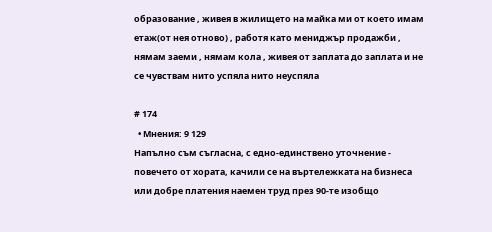образование , живея в жилището на майка ми от което имам етаж(от нея отново) , работя като мениджър продажби , нямам заеми , нямам кола , живея от заплата до заплата и не се чувствам нито успяла нито неуспяла

# 174
  • Мнения: 9 129
Напълно съм съгласна, с едно-единствено уточнение - повечето от хората, качили се на въртележката на бизнеса или добре платения наемен труд през 90-те изобщо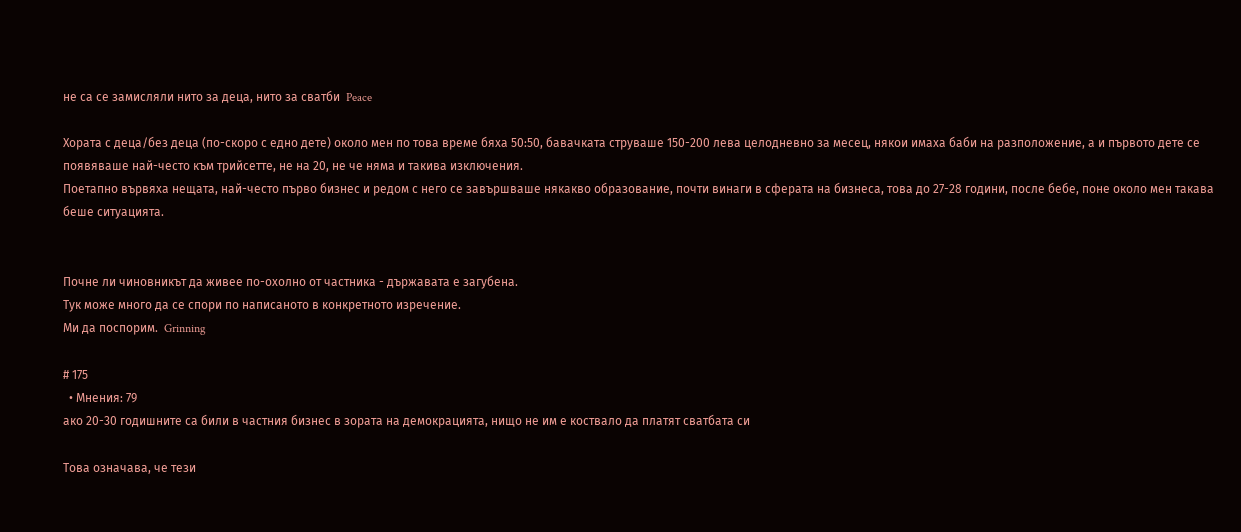не са се замисляли нито за деца, нито за сватби  Peace

Хората с деца/без деца (по-скоро с едно дете) около мен по това време бяха 50:50, бавачката струваше 150-200 лева целодневно за месец, някои имаха баби на разположение, а и първото дете се появяваше най-често към трийсетте, не на 20, не че няма и такива изключения.
Поетапно вървяха нещата, най-често първо бизнес и редом с него се завършваше някакво образование, почти винаги в сферата на бизнеса, това до 27-28 години, после бебе, поне около мен такава беше ситуацията.


Почне ли чиновникът да живее по-охолно от частника - държавата е загубена.
Тук може много да се спори по написаното в конкретното изречение.
Ми да поспорим.  Grinning

# 175
  • Мнения: 79
ако 20-30 годишните са били в частния бизнес в зората на демокрацията, нищо не им е коствало да платят сватбата си

Това означава, че тези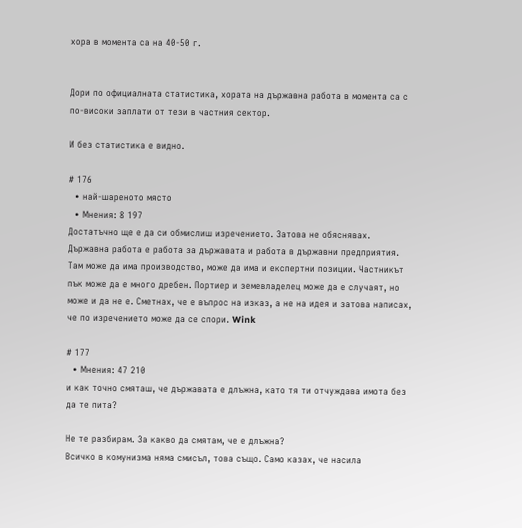хора в момента са на 40-50 г.


Дори по официалната статистика, хората на държавна работа в момента са с по-високи заплати от тези в частния сектор.

И без статистика е видно.

# 176
  • най-шареното място
  • Мнения: 8 197
Достатъчно ще е да си обмислиш изречението. Затова не обяснявах. Държавна работа е работа за държавата и работа в държавни предприятия. Там може да има производство, може да има и експертни позиции. Частникът пък може да е много дребен. Портиер и земевладелец може да е случаят, но може и да не е. Сметнах, че е въпрос на изказ, а не на идея и затова написах, че по изречението може да се спори. Wink

# 177
  • Мнения: 47 210
и как точно смяташ, че държавата е длъжна, като тя ти отчуждава имота без да те пита?

Не те разбирам. За какво да смятам, че е длъжна?
Всичко в комунизма няма смисъл, това също. Само казах, че насила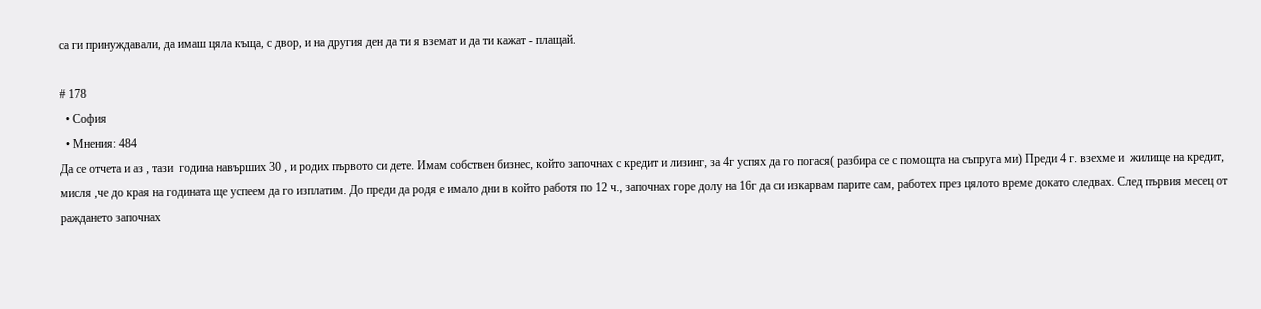са ги принуждавали, да имаш цяла къща, с двор, и на другия ден да ти я вземат и да ти кажат - плащай.

# 178
  • София
  • Мнения: 484
Да се отчета и аз , тази  година навърших 30 , и родих първото си дете. Имам собствен бизнес, който започнах с кредит и лизинг, за 4г успях да го погася( разбира се с помощта на съпруга ми) Преди 4 г. взехме и  жилище на кредит, мисля ,че до края на годината ще успеем да го изплатим. До преди да родя е имало дни в който работя по 12 ч., започнах горе долу на 16г да си изкарвам парите сам, работех през цялото време докато следвах. След първия месец от раждането започнах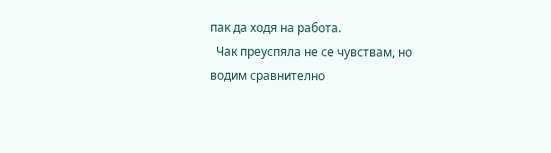пак да ходя на работа.
  Чак преуспяла не се чувствам, но водим сравнително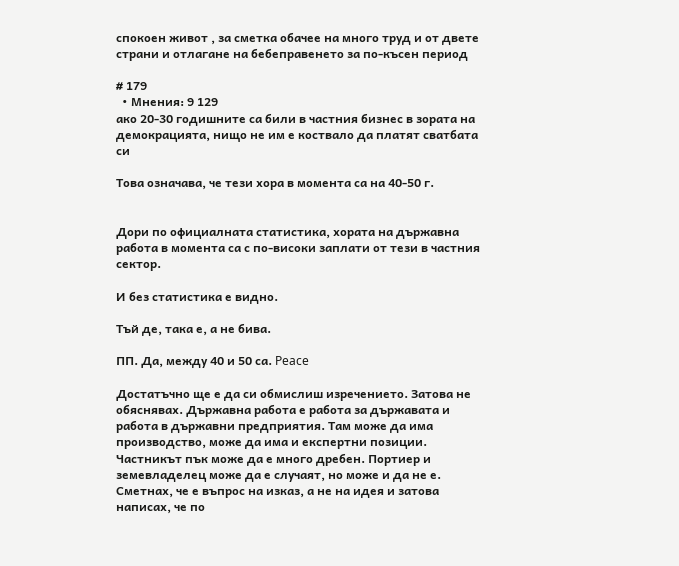спокоен живот , за сметка обачее на много труд и от двете страни и отлагане на бебеправенето за по-късен период

# 179
  • Мнения: 9 129
ако 20-30 годишните са били в частния бизнес в зората на демокрацията, нищо не им е коствало да платят сватбата си

Това означава, че тези хора в момента са на 40-50 г.


Дори по официалната статистика, хората на държавна работа в момента са с по-високи заплати от тези в частния сектор.

И без статистика е видно.

Тъй де, така е, а не бива.

ПП. Да, между 40 и 50 са. Peace

Достатъчно ще е да си обмислиш изречението. Затова не обяснявах. Държавна работа е работа за държавата и работа в държавни предприятия. Там може да има производство, може да има и експертни позиции. Частникът пък може да е много дребен. Портиер и земевладелец може да е случаят, но може и да не е. Сметнах, че е въпрос на изказ, а не на идея и затова написах, че по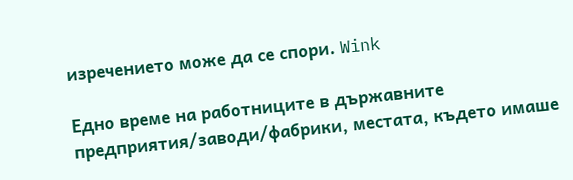изречението може да се спори. Wink

Едно време на работниците в държавните предприятия/заводи/фабрики, местата, където имаше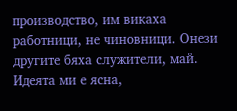производство, им викаха работници, не чиновници. Онези другите бяха служители, май.
Идеята ми е ясна,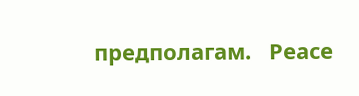предполагам.   Peace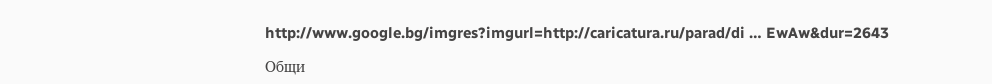http://www.google.bg/imgres?imgurl=http://caricatura.ru/parad/di … EwAw&dur=2643

Общи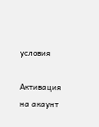условия

Активация на акаунт